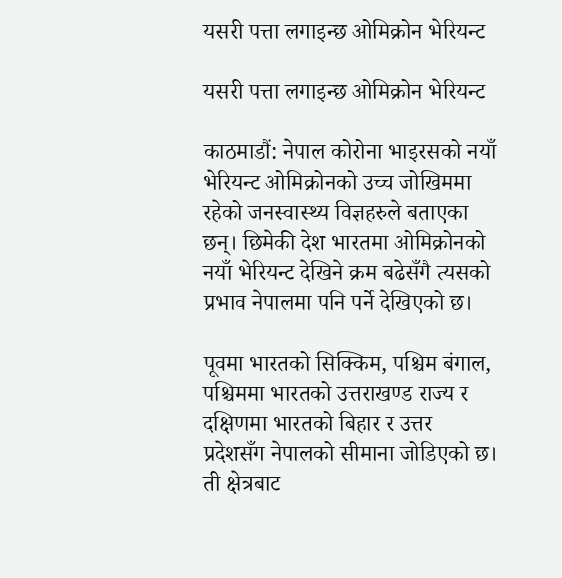यसरी पत्ता लगाइन्छ ओमिक्रोन भेरियन्ट

यसरी पत्ता लगाइन्छ ओमिक्रोन भेरियन्ट

काठमाडौं: नेपाल कोरोना भाइरसको नयाँ भेरियन्ट ओमिक्रोनको उच्च जोखिममा रहेको जनस्वास्थ्य विज्ञहरुले बताएका छन्। छिमेकी देश भारतमा ओमिक्रोनको नयाँ भेरियन्ट देखिने क्रम बढेसँगै त्यसको प्रभाव नेपालमा पनि पर्ने देखिएको छ।

पूवमा भारतको सिक्किम, पश्चिम बंगाल, पश्चिममा भारतको उत्तराखण्ड राज्य र दक्षिणमा भारतको बिहार र उत्तर प्रदेशसँग नेपालको सीमाना जोडिएको छ। ती क्षेत्रबाट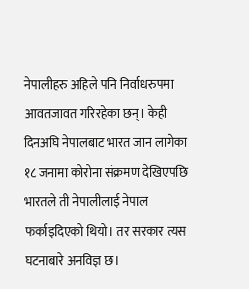नेपालीहरु अहिले पनि निर्वाधरुपमा आवतजावत गरिरहेका छन्। केही दिनअघि नेपालबाट भारत जान लागेका १८ जनामा कोरोना संक्रमण देखिएपछि भारतले ती नेपालीलाई नेपाल फर्काइदिएको थियो। तर सरकार त्यस घटनाबारे अनविज्ञ छ।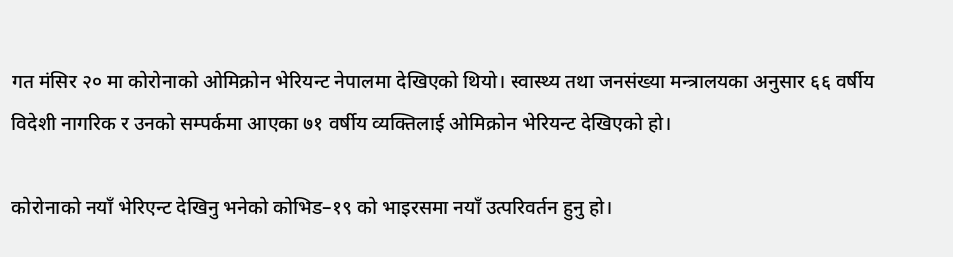गत मंसिर २० मा कोरोनाको ओमिक्रोन भेरियन्ट नेपालमा देखिएको थियो। स्वास्थ्य तथा जनसंख्या मन्त्रालयका अनुसार ६६ वर्षीय विदेशी नागरिक र उनको सम्पर्कमा आएका ७१ वर्षीय व्यक्तिलाई ओमिक्रोन भेरियन्ट देखिएको हो।

कोरोनाको नयाँ भेरिएन्ट देखिनु भनेको कोभिड–१९ को भाइरसमा नयाँ उत्परिवर्तन हुनु हो।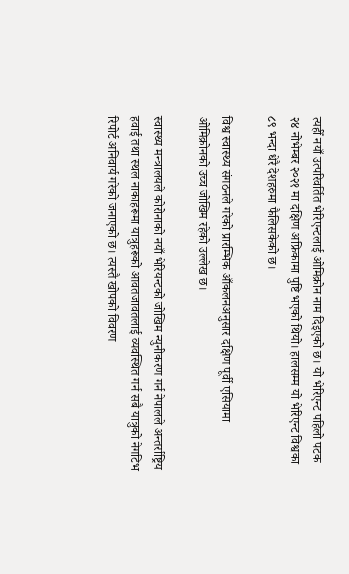त्यहीँ नयाँ उत्परिवर्तित भेरिएन्टलाई ओमिक्रोन नाम दिइएको छ। यो भेरिएन्ट पहिलो पटक २४ नोभेम्बर २०२१ मा दक्षिण अफ्रिकामा पुष्टि भएको थियो। हालसम्म यो भेरिएन्ट विश्वका ८९ भन्दा धेरै देशहरुमा फैलिसकेको छ।

विश्व स्वास्थ्य संगठनले गरेको प्रारम्भिक आँकलनअनुसार दक्षिण पूर्वी एसियामा ओमिक्रोनको उच्च जोखिम रहेको उल्लेख छ।

स्वास्थ्य मन्त्रालयले कोरोनाको नयाँ भेरियन्टको जोखिम न्युनीकरण गर्न नेपालले अन्तर्राष्ट्रिय हवाई तथा स्थल नाकाहरूमा यात्रुहरूको आवतजावतलाई व्यवस्थित गर्न सबै यात्रुको नेगटिभ रिपोर्ट अनिवार्य गरेको जनाएको छ। त्यस्तै खोपको विवरण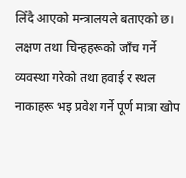लिँदै आएको मन्त्रालयले बताएको छ। लक्षण तथा चिन्हहरूको जाँच गर्ने व्यवस्था गरेको तथा हवाई र स्थल नाकाहरू भइ प्रवेश गर्ने पूर्ण मात्रा खोप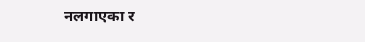नलगाएका र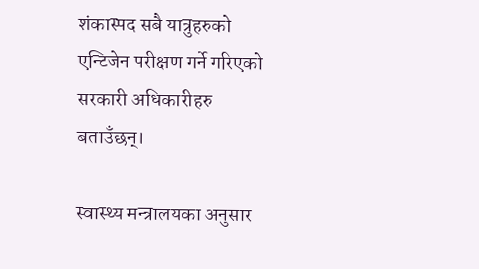शंकास्पद सबै यात्रुहरुको एन्टिजेन परीक्षण गर्ने गरिएको सरकारी अधिकारीहरु बताउँछन्।

स्वास्थ्य मन्त्रालयका अनुसार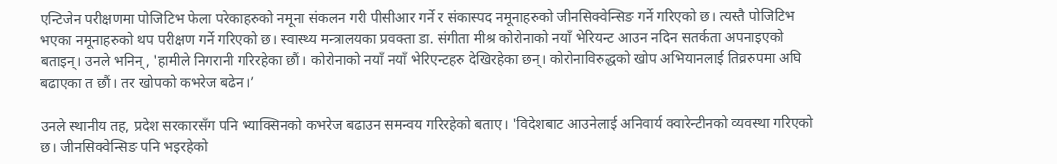एन्टिजेन परीक्षणमा पोजिटिभ फेला परेकाहरुको नमूना संकलन गरी पीसीआर गर्ने र संकास्पद नमूनाहरुको जीनसिक्वेन्सिङ गर्ने गरिएको छ। त्यस्तै पोजिटिभ भएका नमूनाहरुको थप परीक्षण गर्ने गरिएको छ। स्वास्थ्य मन्त्रालयका प्रवक्ता डा. संगीता मीश्र कोरोनाको नयाँ भेरियन्ट आउन नदिन सतर्कता अपनाइएको बताइन्। उनले भनिन्, 'हामीले निगरानी गरिरहेका छौं। कोरोनाको नयाँ नयाँ भेरिएन्टहरु देखिरहेका छन्। कोरोनाविरुद्धको खोप अभियानलाई तिव्ररुपमा अघि बढाएका त छौं। तर खोपको कभरेज बढेन।’

उनले स्थानीय तह, प्रदेश सरकारसँग पनि भ्याक्सिनको कभरेज बढाउन समन्वय गरिरहेको बताए। 'विदेशबाट आउनेलाई अनिवार्य क्वारेन्टीनको व्यवस्था गरिएको छ। जीनसिक्वेन्सिङ पनि भइरहेको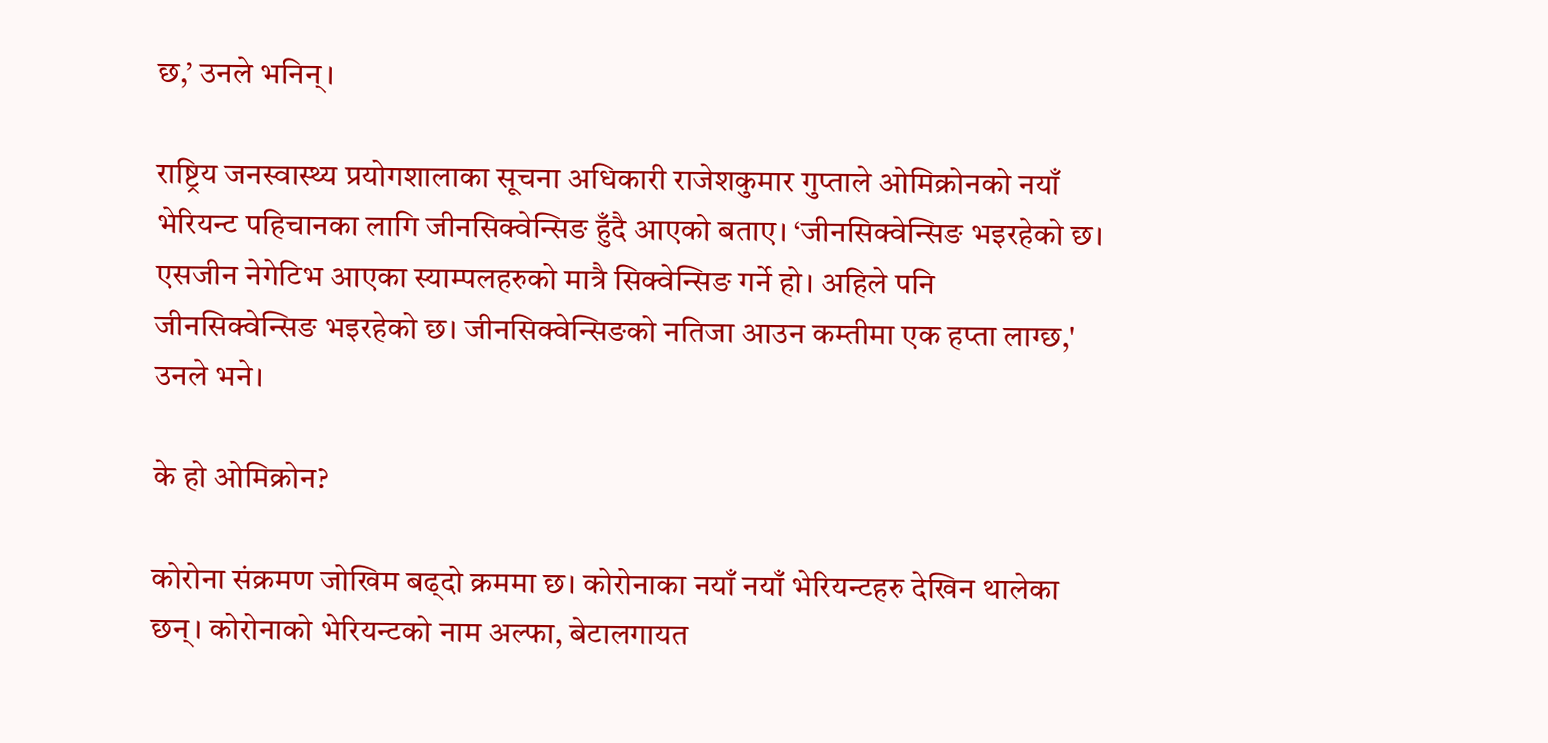छ,’ उनले भनिन्।

राष्ट्रिय जनस्वास्थ्य प्रयोगशालाका सूचना अधिकारी राजेशकुमार गुप्ताले ओमिक्रोनको नयाँ भेरियन्ट पहिचानका लागि जीनसिक्वेन्सिङ हुँदै आएको बताए। ‘जीनसिक्वेन्सिङ भइरहेको छ। एसजीन नेगेटिभ आएका स्याम्पलहरुको मात्रै सिक्वेन्सिङ गर्ने हो। अहिले पनि जीनसिक्वेन्सिङ भइरहेको छ। जीनसिक्वेन्सिङको नतिजा आउन कम्तीमा एक हप्ता लाग्छ,' उनले भने।

के हो ओमिक्रोन?

कोरोना संक्रमण जोखिम बढ्दो क्रममा छ। कोरोनाका नयाँ नयाँ भेरियन्टहरु देखिन थालेका छन्। कोरोनाको भेरियन्टको नाम अल्फा, बेटालगायत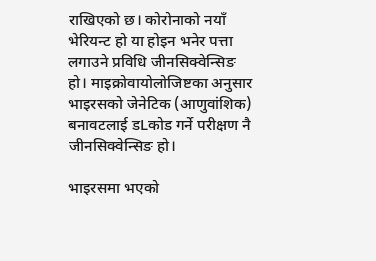राखिएको छ। कोरोनाको नयाँ भेरियन्ट हो या होइन भनेर पत्ता लगाउने प्रविधि जीनसिक्वेन्सिङ हो। माइक्रोवायोलोजिष्टका अनुसार भाइरसको जेनेटिक (आणुवांशिक) बनावटलाई डLकोड गर्ने परीक्षण नै जीनसिक्वेन्सिङ हो।

भाइरसमा भएको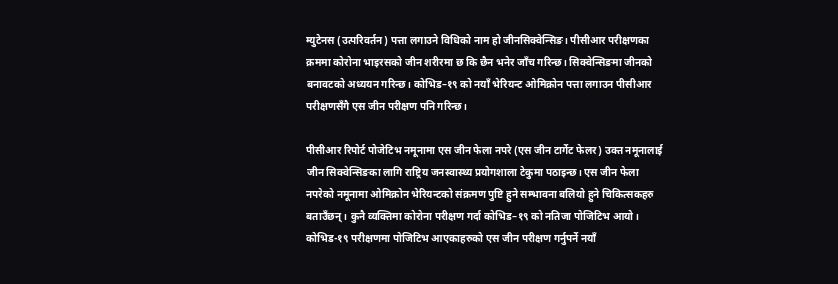म्युटेनस (उत्परिवर्तन) पत्ता लगाउने विधिको नाम हो जीनसिक्वेन्सिङ। पीसीआर परीक्षणका क्रममा कोरोना भाइरसको जीन शरीरमा छ कि छैन भनेर जाँच गरिन्छ। सिक्वेन्सिङमा जीनको बनावटको अध्ययन गरिन्छ। कोभिड–१९ को नयाँ भेरियन्ट ओमिक्रोन पत्ता लगाउन पीसीआर परीक्षणसँगै एस जीन परीक्षण पनि गरिन्छ।

पीसीआर रिपोर्ट पोजेटिभ नमूनामा एस जीन फेला नपरे (एस जीन टार्गेट फेलर) उक्त नमूनालाई जीन सिक्वेन्सिङका लागि राष्ट्रिय जनस्वास्थ्य प्रयोगशाला टेकुमा पठाइन्छ। एस जीन फेला नपरेको नमूनामा ओमिक्रोन भेरियन्टको संक्रमण पुष्टि हुने सम्भावना बलियो हुने चिकित्सकहरु बताउँछन्। कुनै व्यक्तिमा कोरोना परीक्षण गर्दा कोभिड–१९ को नतिजा पोजिटिभ आयो। कोभिड-१९ परीक्षणमा पोजिटिभ आएकाहरुको एस जीन परीक्षण गर्नुपर्ने नयाँ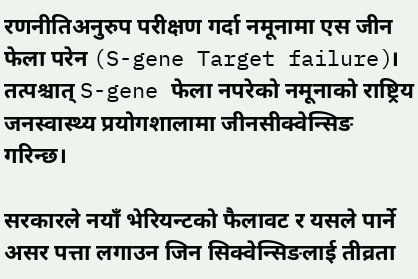रणनीतिअनुरुप परीक्षण गर्दा नमूनामा एस जीन फेला परेन (S-gene Target failure)। तत्पश्चात् S-gene फेला नपरेको नमूनाको राष्ट्रिय जनस्वास्थ्य प्रयोगशालामा जीनसीक्वेन्सिङ गरिन्छ।

सरकारले नयाँ भेरियन्टको फैलावट र यसले पार्ने असर पत्ता लगाउन जिन सिक्वेन्सिङलाई तीव्रता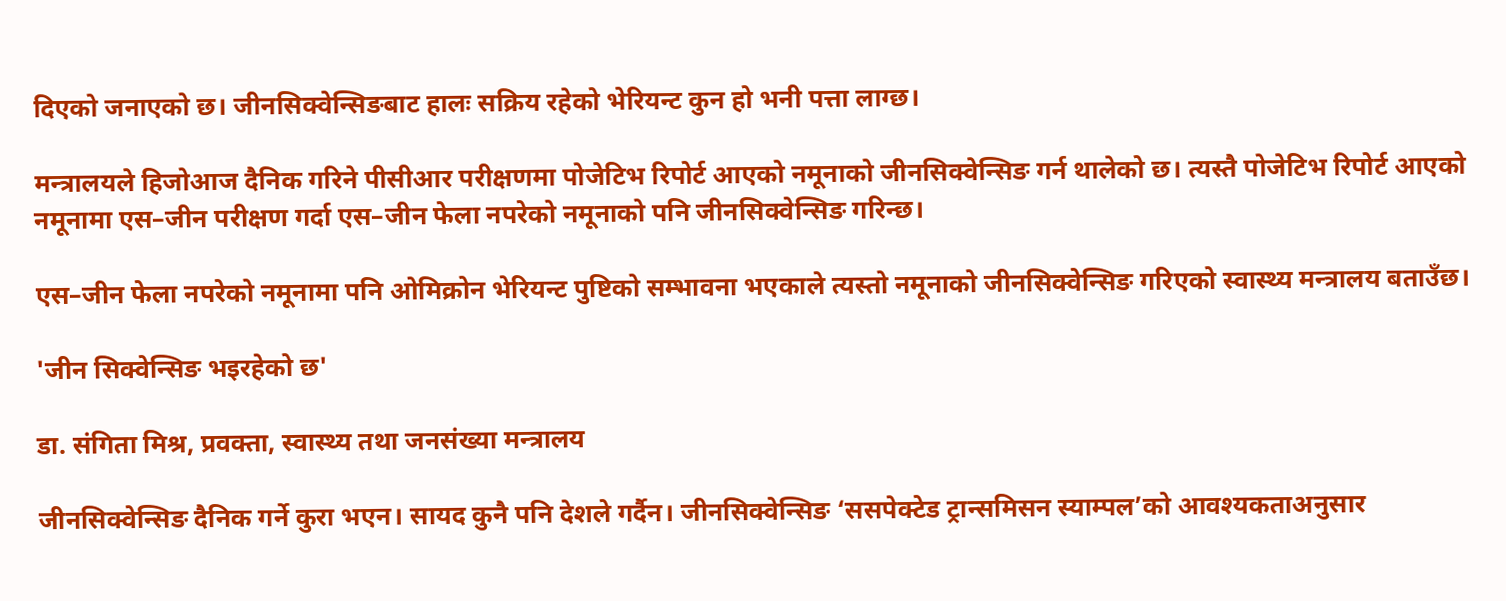दिएको जनाएको छ। जीनसिक्वेन्सिङबाट हालः सक्रिय रहेको भेरियन्ट कुन हो भनी पत्ता लाग्छ।

मन्त्रालयले हिजोआज दैनिक गरिने पीसीआर परीक्षणमा पोजेटिभ रिपोर्ट आएको नमूनाको जीनसिक्वेन्सिङ गर्न थालेको छ। त्यस्तै पोजेटिभ रिपोर्ट आएको नमूनामा एस–जीन परीक्षण गर्दा एस–जीन फेला नपरेको नमूनाको पनि जीनसिक्वेन्सिङ गरिन्छ।

एस–जीन फेला नपरेको नमूनामा पनि ओमिक्रोन भेरियन्ट पुष्टिको सम्भावना भएकाले त्यस्तो नमूनाको जीनसिक्वेन्सिङ गरिएको स्वास्थ्य मन्त्रालय बताउँछ।

'जीन सिक्वेन्सिङ भइरहेको छ'

डा. संगिता मिश्र, प्रवक्ता, स्वास्थ्य तथा जनसंख्या मन्त्रालय

जीनसिक्वेन्सिङ दैनिक गर्ने कुरा भएन। सायद कुनै पनि देशले गर्दैन। जीनसिक्वेन्सिङ ‘ससपेक्टेड ट्रान्समिसन स्याम्पल’को आवश्यकताअनुसार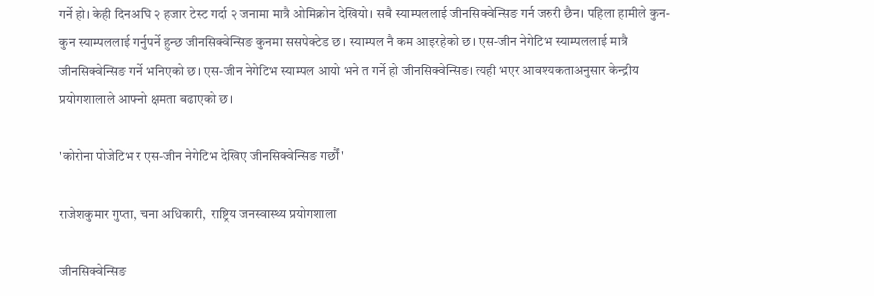गर्ने हो। केही दिनअघि २ हजार टेस्ट गर्दा २ जनामा मात्रै ओमिक्रोन देखियो। सबै स्याम्पललाई जीनसिक्वेन्सिङ गर्न जरुरी छैन। पहिला हामीले कुन-कुन स्याम्पललाई गर्नुपर्ने हुन्छ जीनसिक्वेन्सिङ कुनमा ससपेक्टेड छ। स्याम्पल नै कम आइरहेको छ। एस-जीन नेगेटिभ स्याम्पललाई मात्रै जीनसिक्वेन्सिङ गर्ने भनिएको छ। एस-जीन नेगेटिभ स्याम्पल आयो भने त गर्ने हो जीनसिक्वेन्सिङ। त्यही भएर आवश्यकताअनुसार केन्द्रीय प्रयोगशालाले आफ्नो क्षमता बढाएको छ।

'कोरोना पोजेटिभ र एस-जीन नेगेटिभ देखिए जीनसिक्वेन्सिङ गर्छौं'

राजेशकुमार गुप्ता, चना अधिकारी,  राष्ट्रिय जनस्वास्थ्य प्रयोगशाला

जीनसिक्वेन्सिङ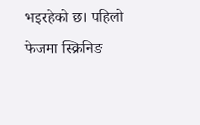भइरहेको छ। पहिलो फेजमा स्क्रिनिङ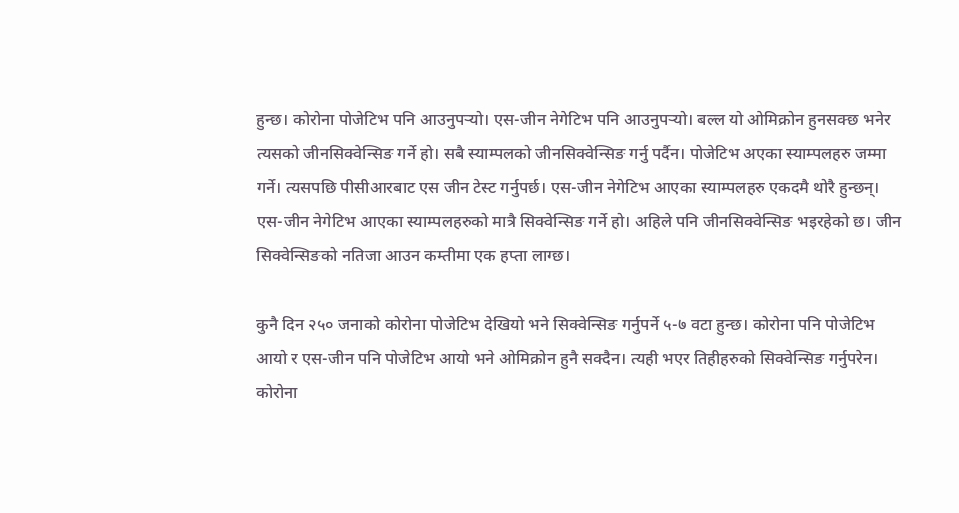हुन्छ। कोरोना पोजेटिभ पनि आउनुपर्‍यो। एस-जीन नेगेटिभ पनि आउनुपर्‍यो। बल्ल यो ओमिक्रोन हुनसक्छ भनेर त्यसको जीनसिक्वेन्सिङ गर्ने हो। सबै स्याम्पलको जीनसिक्वेन्सिङ गर्नु पर्दैन। पोजेटिभ अएका स्याम्पलहरु जम्मा गर्ने। त्यसपछि पीसीआरबाट एस जीन टेस्ट गर्नुपर्छ। एस-जीन नेगेटिभ आएका स्याम्पलहरु एकदमै थोरै हुन्छन्। एस-जीन नेगेटिभ आएका स्याम्पलहरुको मात्रै सिक्वेन्सिङ गर्ने हो। अहिले पनि जीनसिक्वेन्सिङ भइरहेको छ। जीन सिक्वेन्सिङको नतिजा आउन कम्तीमा एक हप्ता लाग्छ।

कुनै दिन २५० जनाको कोरोना पोजेटिभ देखियो भने सिक्वेन्सिङ गर्नुपर्ने ५-७ वटा हुन्छ। कोरोना पनि पोजेटिभ आयो र एस-जीन पनि पोजेटिभ आयो भने ओमिक्रोन हुनै सक्दैन। त्यही भएर तिहीहरुको सिक्वेन्सिङ गर्नुपरेन। कोरोना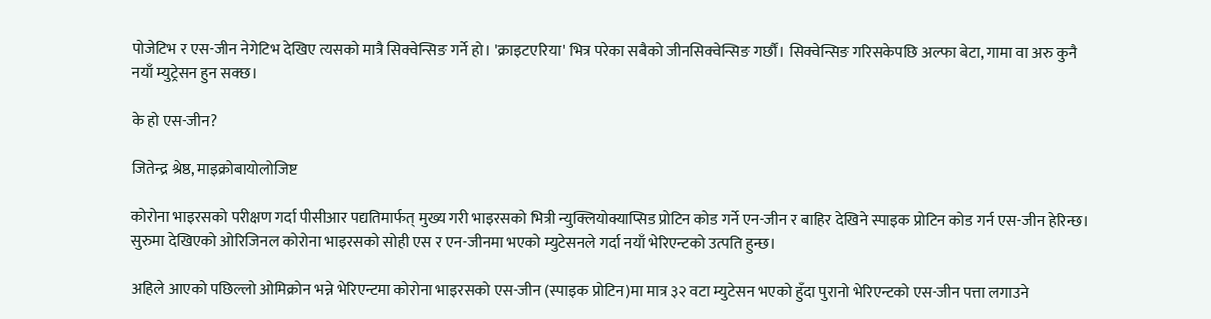पोजेटिभ र एस-जीन नेगेटिभ देखिए त्यसको मात्रै सिक्वेन्सिङ गर्ने हो। 'क्राइटएरिया' भित्र परेका सबैको जीनसिक्वेन्सिङ गर्छौं। सिक्वेन्सिङ गरिसकेपछि अल्फा बेटा, गामा वा अरु कुनै नयाँ म्युट्रेसन हुन सक्छ।

के हो एस-जीन?

जितेन्द्र श्रेष्ठ, माइक्रोबायोलोजिष्ट

कोरोना भाइरसको परीक्षण गर्दा पीसीआर पद्यतिमार्फत् मुख्य गरी भाइरसको भित्री न्युक्लियोक्याप्सिड प्रोटिन कोड गर्ने एन-जीन र बाहिर देखिने स्पाइक प्रोटिन कोड गर्न एस-जीन हेरिन्छ। सुरुमा देखिएको ओरिजिनल कोरोना भाइरसको सोही एस र एन-जीनमा भएको म्युटेसनले गर्दा नयाँ भेरिएन्टको उत्पति हुन्छ।

अहिले आएको पछिल्लो ओमिक्रोन भन्ने भेरिएन्टमा कोरोना भाइरसको एस-जीन (स्पाइक प्रोटिन)मा मात्र ३२ वटा म्युटेसन भएको हुँदा पुरानो भेरिएन्टको एस-जीन पत्ता लगाउने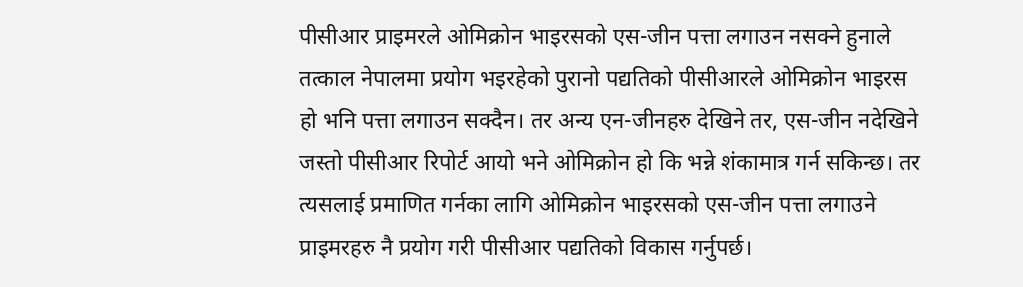पीसीआर प्राइमरले ओमिक्रोन भाइरसको एस-जीन पत्ता लगाउन नसक्ने हुनाले तत्काल नेपालमा प्रयोग भइरहेको पुरानो पद्यतिको पीसीआरले ओमिक्रोन भाइरस हो भनि पत्ता लगाउन सक्दैन। तर अन्य एन-जीनहरु देखिने तर, एस-जीन नदेखिने जस्तो पीसीआर रिपोर्ट आयो भने ओमिक्रोन हो कि भन्ने शंकामात्र गर्न सकिन्छ। तर त्यसलाई प्रमाणित गर्नका लागि ओमिक्रोन भाइरसको एस-जीन पत्ता लगाउने प्राइमरहरु नै प्रयोग गरी पीसीआर पद्यतिको विकास गर्नुपर्छ।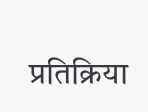प्रतिक्रिया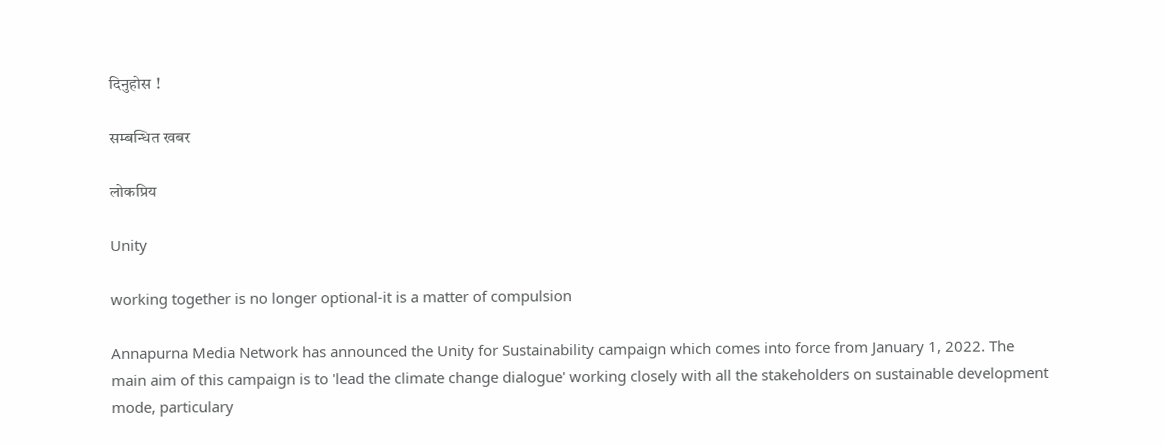दिनुहोस !

सम्बन्धित खबर

लोकप्रिय

Unity

working together is no longer optional-it is a matter of compulsion

Annapurna Media Network has announced the Unity for Sustainability campaign which comes into force from January 1, 2022. The main aim of this campaign is to 'lead the climate change dialogue' working closely with all the stakeholders on sustainable development mode, particulary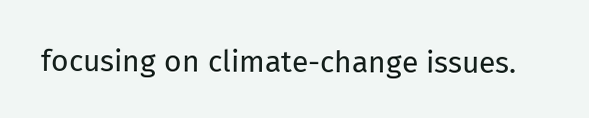focusing on climate-change issues.